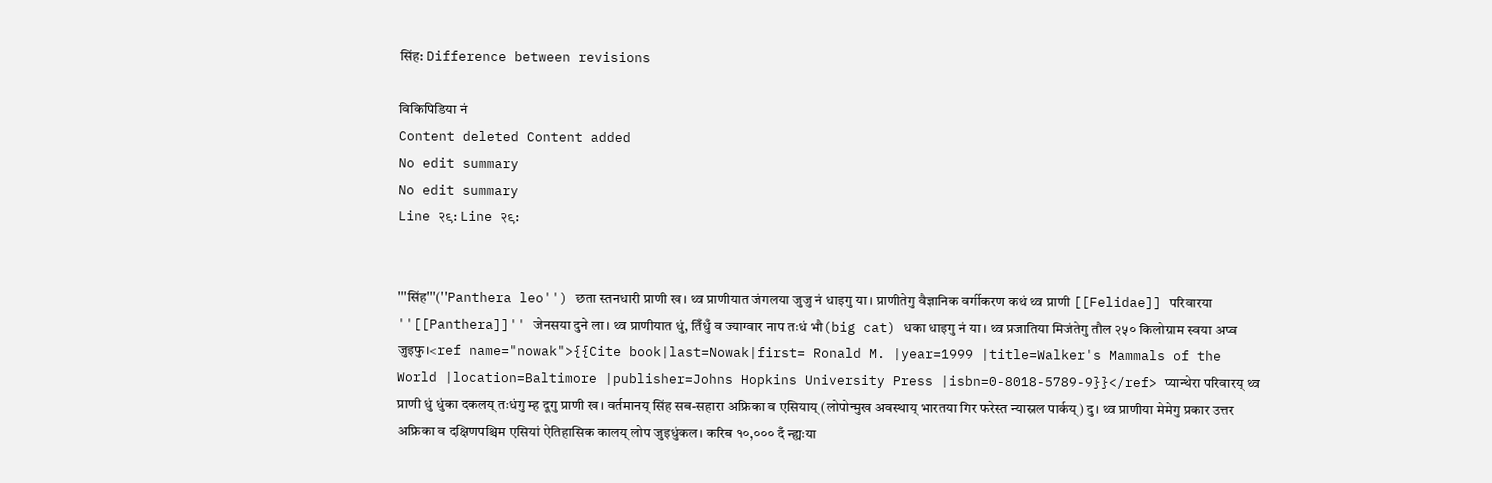सिंह: Difference between revisions

विकिपिडिया नं
Content deleted Content added
No edit summary
No edit summary
Line २९: Line २९:


'''सिंह'''(''Panthera leo'') छता स्तनधारी प्राणी ख। थ्व प्राणीयात जंगलया जुजु नं धाइगु या। प्राणीतेगु वैज्ञानिक वर्गीकरण कथं थ्व प्राणी [[Felidae]] परिवारया ''[[Panthera]]'' जेनसया दुने ला। थ्व प्राणीयात धुं, तिँधुँ व ज्याग्वार नाप तःधं भौ(big cat) धका धाइगु नं या। थ्व प्रजातिया मिजंतेगु तौल २५० किलोग्राम स्वया अप्व जुइफु।<ref name="nowak">{{Cite book|last=Nowak|first= Ronald M. |year=1999 |title=Walker's Mammals of the World |location=Baltimore |publisher=Johns Hopkins University Press |isbn=0-8018-5789-9}}</ref> प्यान्थेरा परिवारय् थ्व प्राणी धुं धुंका दकलय् तःधंगु म्ह दूगु प्राणी ख। वर्तमानय् सिंह सब-सहारा अफ्रिका व एसियाय् (लोपोन्मुख अवस्थाय् भारतया गिर फरेस्त न्यास्नल पार्कय्) दु। थ्व प्राणीया मेमेगु प्रकार उत्तर अफ्रिका व दक्षिणपश्चिम एसियां ऐतिहासिक कालय् लोप जुइधुंकल। करिब १०,००० दँ न्ह्यःया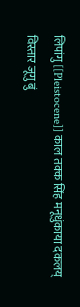लिपांगु [[Pleistocene]] काल तक्क सिंह मनूधुंकाया दकलय् विस्तार जूगु बुं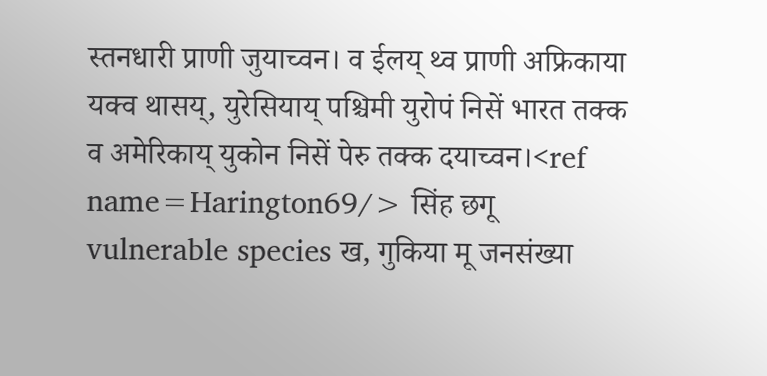स्तनधारी प्राणी जुयाच्वन। व ईलय् थ्व प्राणी अफ्रिकाया यक्व थासय्, युरेसियाय् पश्चिमी युरोपं निसें भारत तक्क व अमेरिकाय् युकोन निसें पेरु तक्क दयाच्वन।<ref name=Harington69/> सिंह छगू vulnerable species ख, गुकिया मू जनसंख्या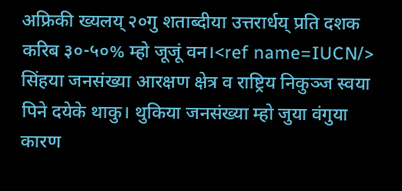अफ्रिकी ख्यलय् २०गु शताब्दीया उत्तरार्धय् प्रति दशक करिब ३०-५०% म्हो जूजूं वन।<ref name=IUCN/> सिंहया जनसंख्या आरक्षण क्षेत्र व राष्ट्रिय निकुञ्ज स्वया पिने दयेके थाकु। थुकिया जनसंख्या म्हो जुया वंगुया कारण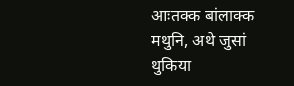आःतक्क बांलाक्क मथुनि, अथे जुसां थुकिया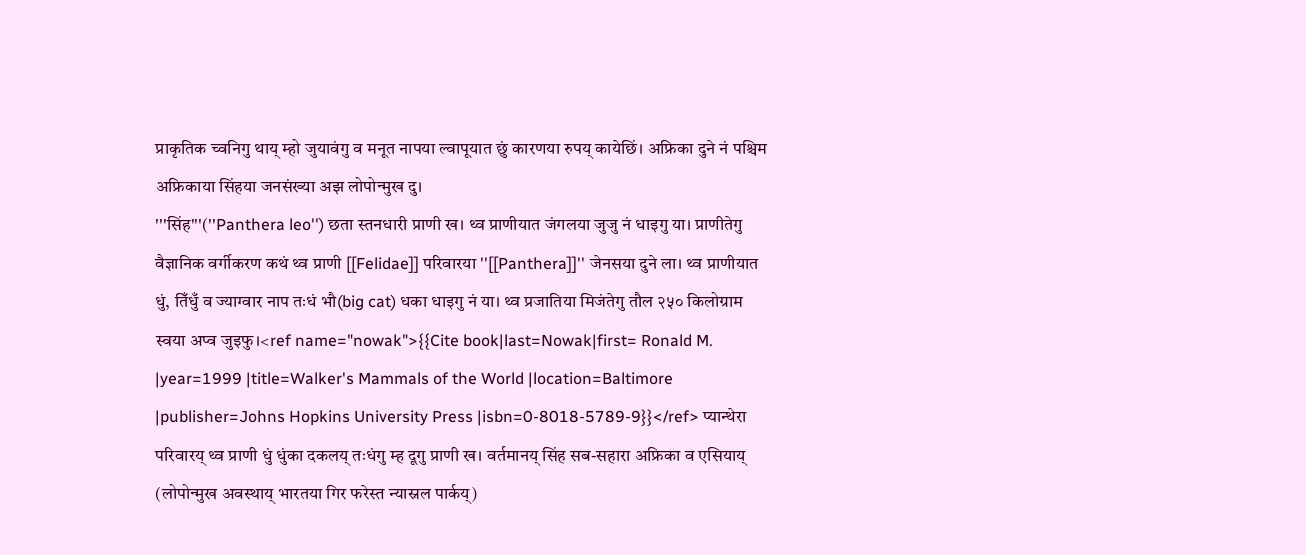प्राकृतिक च्वनिगु थाय् म्हो जुयावंगु व मनूत नापया ल्वापूयात छुं कारणया रुपय् कायेछिं। अफ्रिका दुने नं पश्चिम अफ्रिकाया सिंहया जनसंख्या अझ लोपोन्मुख दु।
'''सिंह'''(''Panthera leo'') छता स्तनधारी प्राणी ख। थ्व प्राणीयात जंगलया जुजु नं धाइगु या। प्राणीतेगु वैज्ञानिक वर्गीकरण कथं थ्व प्राणी [[Felidae]] परिवारया ''[[Panthera]]'' जेनसया दुने ला। थ्व प्राणीयात धुं, तिँधुँ व ज्याग्वार नाप तःधं भौ(big cat) धका धाइगु नं या। थ्व प्रजातिया मिजंतेगु तौल २५० किलोग्राम स्वया अप्व जुइफु।<ref name="nowak">{{Cite book|last=Nowak|first= Ronald M. |year=1999 |title=Walker's Mammals of the World |location=Baltimore |publisher=Johns Hopkins University Press |isbn=0-8018-5789-9}}</ref> प्यान्थेरा परिवारय् थ्व प्राणी धुं धुंका दकलय् तःधंगु म्ह दूगु प्राणी ख। वर्तमानय् सिंह सब-सहारा अफ्रिका व एसियाय् (लोपोन्मुख अवस्थाय् भारतया गिर फरेस्त न्यास्नल पार्कय्)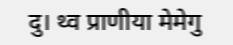दु। थ्व प्राणीया मेमेगु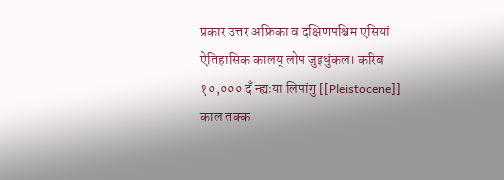प्रकार उत्तर अफ्रिका व दक्षिणपश्चिम एसियां ऐतिहासिक कालय् लोप जुइधुंकल। करिब १०,००० दँ न्ह्यःया लिपांगु [[Pleistocene]] काल तक्क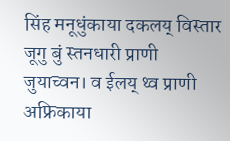सिंह मनूधुंकाया दकलय् विस्तार जूगु बुं स्तनधारी प्राणी जुयाच्वन। व ईलय् थ्व प्राणी अफ्रिकाया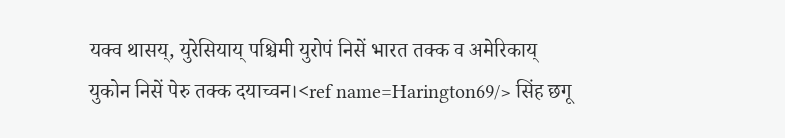यक्व थासय्, युरेसियाय् पश्चिमी युरोपं निसें भारत तक्क व अमेरिकाय् युकोन निसें पेरु तक्क दयाच्वन।<ref name=Harington69/> सिंह छगू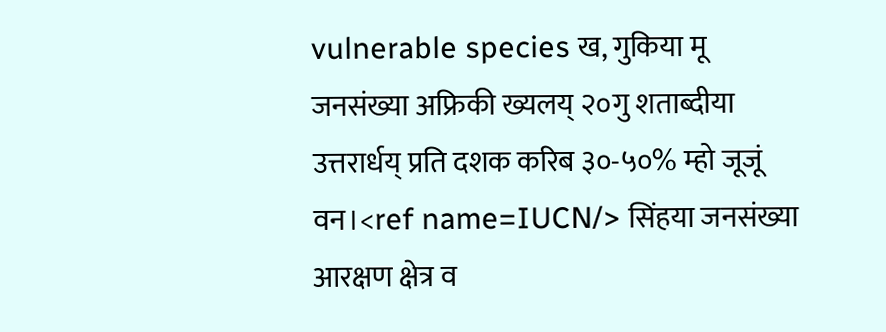vulnerable species ख, गुकिया मू जनसंख्या अफ्रिकी ख्यलय् २०गु शताब्दीया उत्तरार्धय् प्रति दशक करिब ३०-५०% म्हो जूजूं वन।<ref name=IUCN/> सिंहया जनसंख्या आरक्षण क्षेत्र व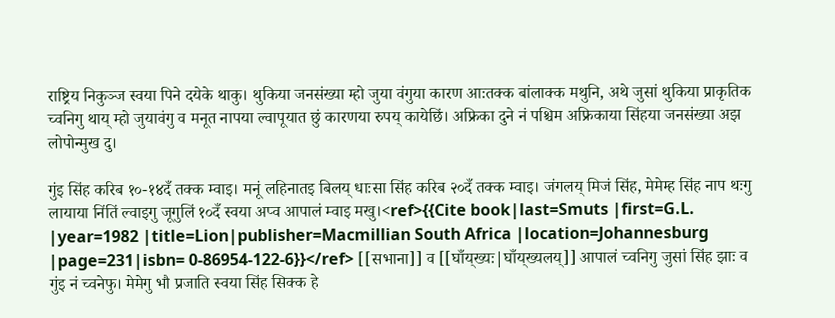राष्ट्रिय निकुञ्ज स्वया पिने दयेके थाकु। थुकिया जनसंख्या म्हो जुया वंगुया कारण आःतक्क बांलाक्क मथुनि, अथे जुसां थुकिया प्राकृतिक च्वनिगु थाय् म्हो जुयावंगु व मनूत नापया ल्वापूयात छुं कारणया रुपय् कायेछिं। अफ्रिका दुने नं पश्चिम अफ्रिकाया सिंहया जनसंख्या अझ लोपोन्मुख दु।

गुंइ सिंह करिब १०-१४दँ तक्क म्वाइ। मनूं लहिनातइ बिलय् धाःसा सिंह करिब २०दँ तक्क म्वाइ। जंगलय् मिजं सिंह, मेमेम्ह सिंह नाप थःगु लायाया निंतिं ल्वाइगु जूगुलिं १०दँ स्वया अप्व आपालं म्वाइ मखु।<ref>{{Cite book|last=Smuts |first=G.L. |year=1982 |title=Lion|publisher=Macmillian South Africa |location=Johannesburg |page=231|isbn= 0-86954-122-6}}</ref> [[सभाना]] व [[घाँय्‌ख्यः|घाँय्‌ख्यलय्]] आपालं च्वनिगु जुसां सिंह झाः व गुंइ नं च्वनेफु। मेमेगु भौ प्रजाति स्वया सिंह सिक्क हे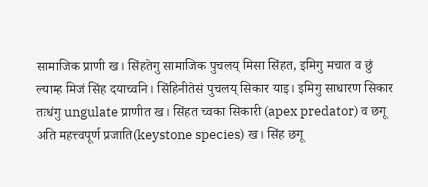सामाजिक प्राणी ख। सिंहतेगु सामाजिक पुचलय् मिसा सिंहत, इमिगु मचात व छुं ल्याम्ह मिजं सिंह दयाच्वनि। सिंहिनीतेसं पुचलय् सिकार याइ। इमिगु साधारण सिकार तःधंगु ungulate प्राणीत ख। सिंहत च्वका सिकारी (apex predator) व छगू अति महत्त्वपूर्ण प्रजाति(keystone species) ख। सिंह छगू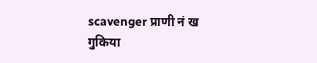scavenger प्राणी नं ख गुकिया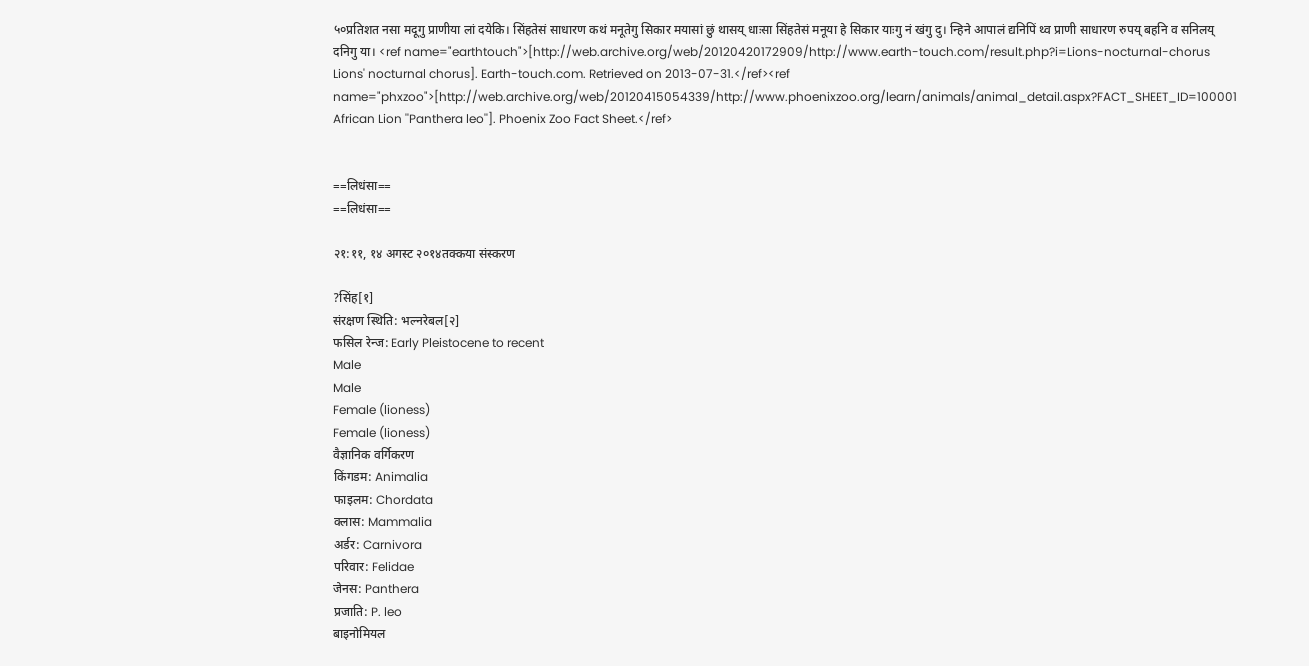५०प्रतिशत नसा मदूगु प्राणीया लां दयेकि। सिंहतेसं साधारण कथं मनूतेगु सिकार मयासां छुं थासय् धाःसा सिंहतेसं मनूया हे सिकार याःगु नं खंगु दु। न्हिने आपालं द्यनिपिं थ्व प्राणी साधारण रुपय् बहनि व सनिलय् दनिगु या। <ref name="earthtouch">[http://web.archive.org/web/20120420172909/http://www.earth-touch.com/result.php?i=Lions-nocturnal-chorus Lions' nocturnal chorus]. Earth-touch.com. Retrieved on 2013-07-31.</ref><ref name="phxzoo">[http://web.archive.org/web/20120415054339/http://www.phoenixzoo.org/learn/animals/animal_detail.aspx?FACT_SHEET_ID=100001 African Lion ''Panthera leo'']. Phoenix Zoo Fact Sheet.</ref>


==लिधंसा==
==लिधंसा==

२१:११, १४ अगस्ट २०१४तक्कया संस्करण

?सिंह[१]
संरक्षण स्थिति: भल्नरेबल[२]
फसिल रेन्ज: Early Pleistocene to recent
Male
Male
Female (lioness)
Female (lioness)
वैज्ञानिक वर्गिकरण
किंगडम: Animalia
फाइलम: Chordata
क्लास: Mammalia
अर्डर: Carnivora
परिवार: Felidae
जेनस: Panthera
प्रजाति: P. leo
बाइनोमियल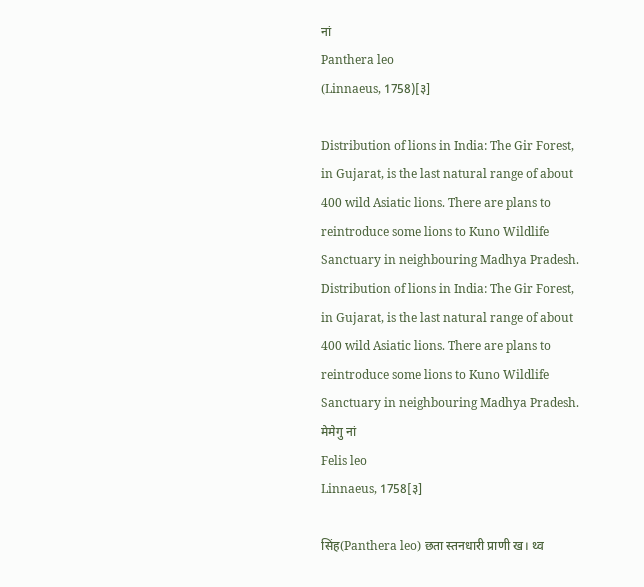नां
Panthera leo
(Linnaeus, 1758)[३]

Distribution of lions in India: The Gir Forest, in Gujarat, is the last natural range of about 400 wild Asiatic lions. There are plans to reintroduce some lions to Kuno Wildlife Sanctuary in neighbouring Madhya Pradesh.
Distribution of lions in India: The Gir Forest, in Gujarat, is the last natural range of about 400 wild Asiatic lions. There are plans to reintroduce some lions to Kuno Wildlife Sanctuary in neighbouring Madhya Pradesh.
मेमेगु नां
Felis leo
Linnaeus, 1758[३]

सिंह(Panthera leo) छता स्तनधारी प्राणी ख। थ्व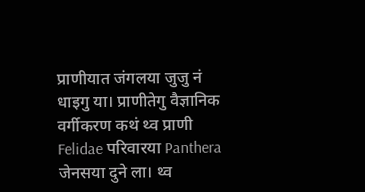प्राणीयात जंगलया जुजु नं धाइगु या। प्राणीतेगु वैज्ञानिक वर्गीकरण कथं थ्व प्राणी Felidae परिवारया Panthera जेनसया दुने ला। थ्व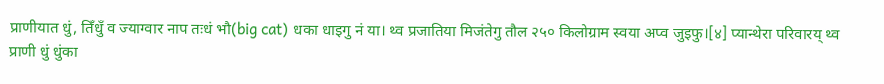प्राणीयात धुं, तिँधुँ व ज्याग्वार नाप तःधं भौ(big cat) धका धाइगु नं या। थ्व प्रजातिया मिजंतेगु तौल २५० किलोग्राम स्वया अप्व जुइफु।[४] प्यान्थेरा परिवारय् थ्व प्राणी धुं धुंका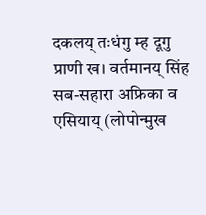दकलय् तःधंगु म्ह दूगु प्राणी ख। वर्तमानय् सिंह सब-सहारा अफ्रिका व एसियाय् (लोपोन्मुख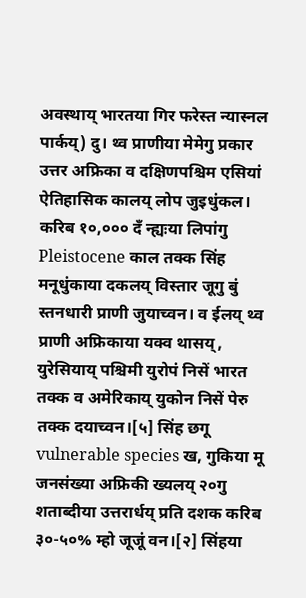अवस्थाय् भारतया गिर फरेस्त न्यास्नल पार्कय्) दु। थ्व प्राणीया मेमेगु प्रकार उत्तर अफ्रिका व दक्षिणपश्चिम एसियां ऐतिहासिक कालय् लोप जुइधुंकल। करिब १०,००० दँ न्ह्यःया लिपांगु Pleistocene काल तक्क सिंह मनूधुंकाया दकलय् विस्तार जूगु बुं स्तनधारी प्राणी जुयाच्वन। व ईलय् थ्व प्राणी अफ्रिकाया यक्व थासय्, युरेसियाय् पश्चिमी युरोपं निसें भारत तक्क व अमेरिकाय् युकोन निसें पेरु तक्क दयाच्वन।[५] सिंह छगू vulnerable species ख, गुकिया मू जनसंख्या अफ्रिकी ख्यलय् २०गु शताब्दीया उत्तरार्धय् प्रति दशक करिब ३०-५०% म्हो जूजूं वन।[२] सिंहया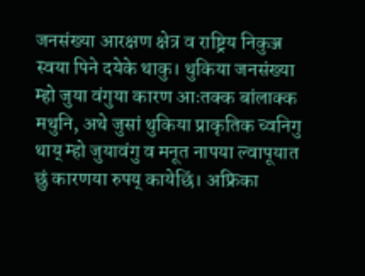जनसंख्या आरक्षण क्षेत्र व राष्ट्रिय निकुञ्ज स्वया पिने दयेके थाकु। थुकिया जनसंख्या म्हो जुया वंगुया कारण आःतक्क बांलाक्क मथुनि, अथे जुसां थुकिया प्राकृतिक च्वनिगु थाय् म्हो जुयावंगु व मनूत नापया ल्वापूयात छुं कारणया रुपय् कायेछिं। अफ्रिका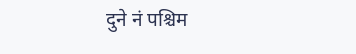दुने नं पश्चिम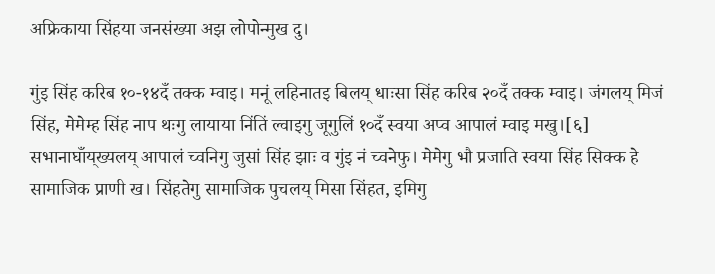अफ्रिकाया सिंहया जनसंख्या अझ लोपोन्मुख दु।

गुंइ सिंह करिब १०-१४दँ तक्क म्वाइ। मनूं लहिनातइ बिलय् धाःसा सिंह करिब २०दँ तक्क म्वाइ। जंगलय् मिजं सिंह, मेमेम्ह सिंह नाप थःगु लायाया निंतिं ल्वाइगु जूगुलिं १०दँ स्वया अप्व आपालं म्वाइ मखु।[६] सभानाघाँय्‌ख्यलय् आपालं च्वनिगु जुसां सिंह झाः व गुंइ नं च्वनेफु। मेमेगु भौ प्रजाति स्वया सिंह सिक्क हे सामाजिक प्राणी ख। सिंहतेगु सामाजिक पुचलय् मिसा सिंहत, इमिगु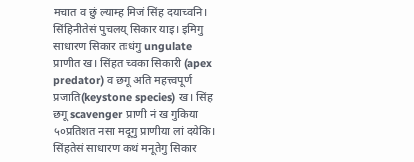मचात व छुं ल्याम्ह मिजं सिंह दयाच्वनि। सिंहिनीतेसं पुचलय् सिकार याइ। इमिगु साधारण सिकार तःधंगु ungulate प्राणीत ख। सिंहत च्वका सिकारी (apex predator) व छगू अति महत्त्वपूर्ण प्रजाति(keystone species) ख। सिंह छगू scavenger प्राणी नं ख गुकिया ५०प्रतिशत नसा मदूगु प्राणीया लां दयेकि। सिंहतेसं साधारण कथं मनूतेगु सिकार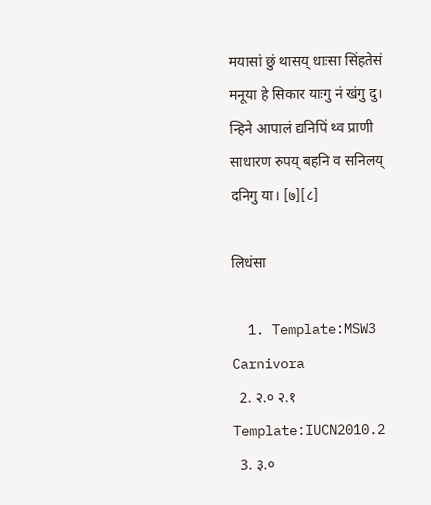मयासां छुं थासय् धाःसा सिंहतेसं मनूया हे सिकार याःगु नं खंगु दु। न्हिने आपालं द्यनिपिं थ्व प्राणी साधारण रुपय् बहनि व सनिलय् दनिगु या। [७][८]

लिधंसा

  1. Template:MSW3 Carnivora
  2. २.० २.१ Template:IUCN2010.2
  3. ३.०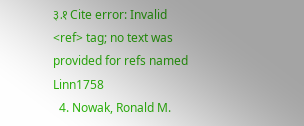३.१ Cite error: Invalid <ref> tag; no text was provided for refs named Linn1758
  4. Nowak, Ronald M.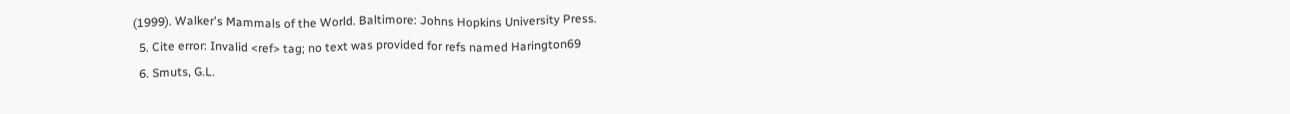(1999). Walker's Mammals of the World. Baltimore: Johns Hopkins University Press.
  5. Cite error: Invalid <ref> tag; no text was provided for refs named Harington69
  6. Smuts, G.L.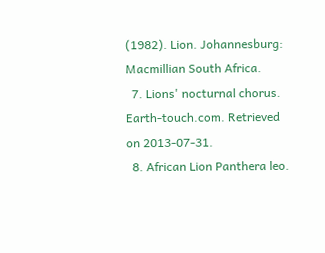(1982). Lion. Johannesburg: Macmillian South Africa.
  7. Lions' nocturnal chorus. Earth-touch.com. Retrieved on 2013-07-31.
  8. African Lion Panthera leo.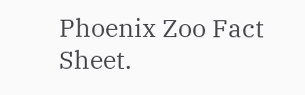Phoenix Zoo Fact Sheet.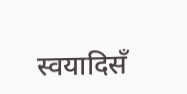स्वयादिसँ